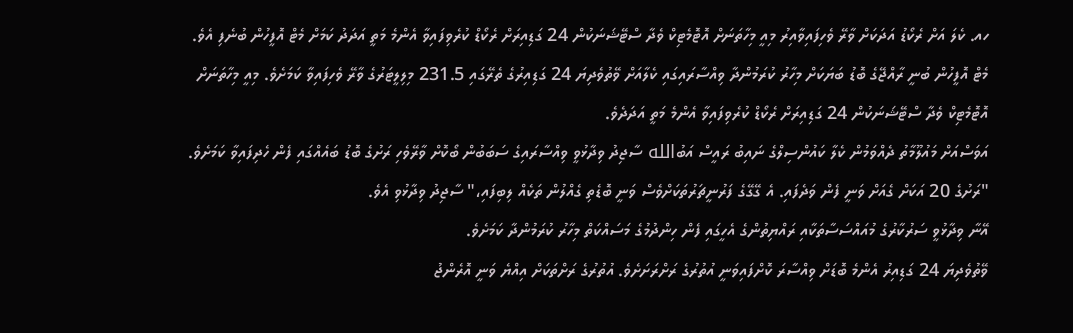ހއ. ކެލަ އަށް ރެކޯޑު އަދަކަށް ވާރޭ ވެހިފައިވާއިރު މިއީ މިހާތަނަށް އޮޓޮމެޓިކް ވެދާ ސްޓޭޝަނަކުން 24 ގަޑިއިރަށް ރެކޯޑް ކުރެވިފައިވާ އެންމެ މަތީ އަދަދު ކަމަށް މެޓް އޮފީހުން ބުނެފި އެވެ.
މެޓް އޮފީހުން ބުނީ ރާއްޖޭގެ ބޮޑު ބަޔަކަށް މިހާރު ކުރަމުންދާ ވިއްސާރައިގައި ކެލާއަށް ވޭތުވެދިޔަ 24 ގަޑިއިރުގެ ތެރޭގައި 231.5 މިލިލީޓަރުގެ ވާރޭ ވެހިފައިވާ ކަމަށެވެ. މިއީ މިހާތަނަށް އޮޓޮމެޓިކް ވެދާ ސްޓޭޝަނަކުން 24 ގަޑިއިރަށް ރެކޯޑް ކުރެވިފައިވާ އެންމެ މަތީ އަދަދެވެ.
އަވަސްއަށް މައުލޫމާތު ދެއްވަމުން ކެލާ ކައުންސިލްގެ ނައިބު ރައީސް އަބުالله ސާޖިދު ވިދާޅުވީ ވިއްސާރައިގެ ސަބަބުން ބޯކޮށް ވާރޭވެހި ރަށުގެ ބޮޑު ބައެއްގައި ފެން ހެދިފައިވާ ކަމަށެވެ.
"ރަށުގެ 20 އަކަށް ގެއަށް ވަނީ ފެން ވަދެފައި. އެ ގޭގޭގެ ފަރުނީޗަރުތަކަށްވެސް ވަނީ ބޮޑެތި ގެއްލުން ތަކެއް ލިބިފައި،" ސާޖިދު ވިދާޅުވި އެވެ.
އޭނާ ވިދާޅުވީ ސަރުކާރުގެ މުއައްސަސާތަކާއި ރައްޔިތުންގެ އެހީގައި ފެން ހިންދުމުގެ މަސައްކަތް މިހާރު ކުރަމުންދާ ކަމަށެވެ.
ވޭތުވެދިޔަ 24 ގަޑިއިރު އެންމެ ބޮޑަށް ވިއްސާރަ ކޮށްފައިވަނީ އުތުރުގެ ރަށްރަށަށެވެ. އުތުރުގެ ރަށްތަކަށް އިއްޔެ ވަނީ އޮރެންޖު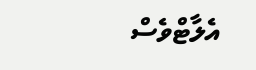އެލާޓްވެސް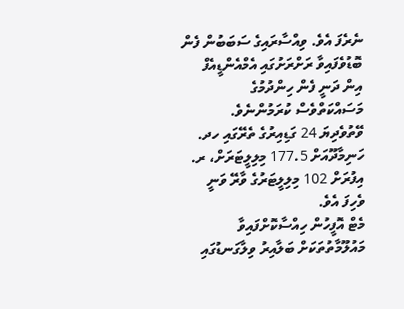ނެރެފަ އެވެ. ވިއްސާރައިގެ ސަބަބުން ފެން ބޮޑުވެފައިވާ ރަށްރަށުގައި އެމްއެންޑީއެފް އިން ދަނީ ފެން ހިންދުމުގެ މަސައްކަތްވެސް ކުރަމުންނެވެ.
ވޭތުވެދިޔަ 24 ގަޑިއިރުގެ ތެރޭގައި ހދ. ހަނިމާދޫއަށް 177.5 މިލިލީޓަރަށް، ރ. އިފުރަށް 102 މިލިލީޓަރުގެ ވާރޭ ވަނީ ވެހިފަ އެވެ.
މެޓް އޮފީހުން ހިއްސާކޮށްފައިވާ މައުލޫމާތުތަކަށް ބަލާއިރު ވިލާގަނޑުގައި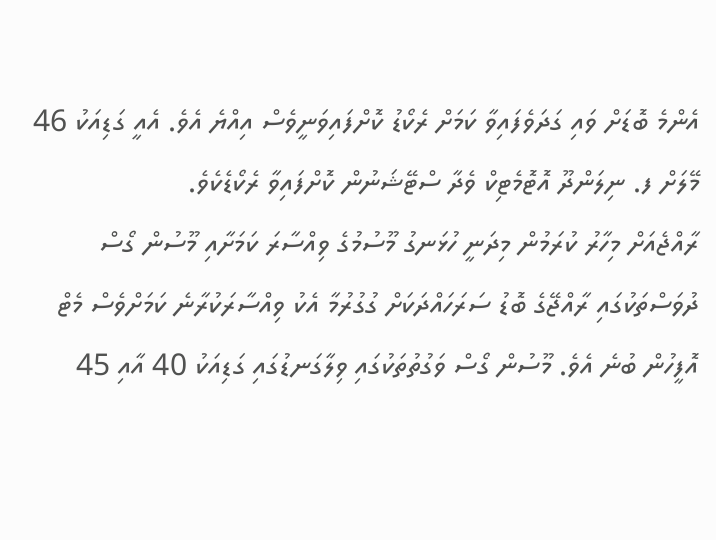އެންމެ ބޮޑަށް ވައި ގަދަވެފައިވާ ކަމަށް ރެކޯޑު ކޮށްފައިވަނީވެސް އިއްޔެ އެވެ. އެއީ ގަޑިއަކު 46 މޭލަށް ފ. ނިލަންދޫ އޮޓޮމެޓިކް ވެދާ ސްޓޭޝަނުން ކޮށްފައިވާ ރެކޯޑެކެވެ.
ރާއްޖެއަށް މިހާރު ކުރަމުން މިދަނީ ހުޅަނގު މޫސުމުގެ ވިއްސާރަ ކަމަށާއި މޫސުން ގޯސް ދުވަސްތަކުގައި ރާއްޖޭގެ ބޮޑު ސަރަހައްދަކަށް ގުގުރުމާ އެކު ވިއްސާރަކުރާނެ ކަމަށްވެސް މެޓް އޮފީހުން ބުނެ އެވެ. މޫސުން ގޯސް ވަގުތުތަކުގައި ވިލާގަނޑުގައި ގަޑިއަކު 40 އާއި 45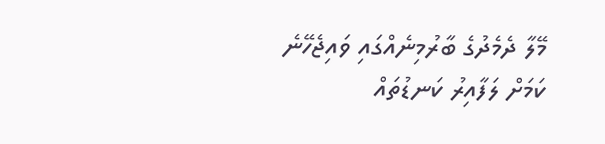މޭލާ ދެމެދުގެ ބާރުމިނެއްގައި ވައިޖެހޭނެ ކަމަށް ލަފާއިރު ކަނޑުތައް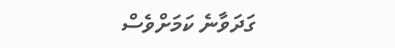ގަދަވާނެ ކަމަށްވެސް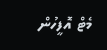މެޓް އޮފީހުން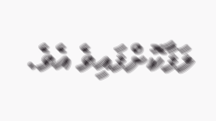ލަފާކޮށްފައިވެ އެވެ.